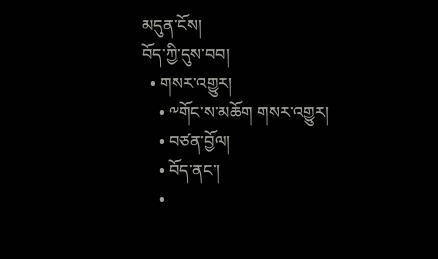མདུན་ངོས།
བོད་ཀྱི་དུས་བབ།
  • གསར་འགྱུར།
    • ༸གོང་ས་མཆོག གསར་འགྱུར།
    • བཙན་བྱོལ།
    • བོད་ནང་།
    •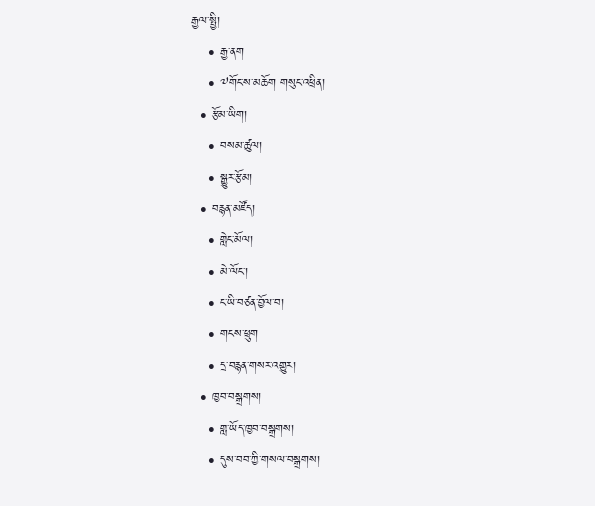རྒྱལ་སྤྱི།
    • རྒྱ་ནག
    • ༧གོང་ས་མཆོག གསུང་འཕྲིན།
  • རྩོམ་ཡིག།
    • བསམ་ཚུལ།
    • སྒྱུར་རྩོམ།
  • བརྙན་མཛོད།
    • གླེང་མོལ།
    • མེ་ལོང་།
    • ང་ཡི་བཙན་བྱོལ་བ།
    • གངས་ཕྲུག
    • དྲ་བརྙན་གསར་འགྱུར།
  • ཁྱབ་བསྒྲགས།
    • གླ་ཡོད་ཁྱབ་བསྒྲགས།
    • དུས་བབ་ཀྱི་གསལ་བསྒྲགས།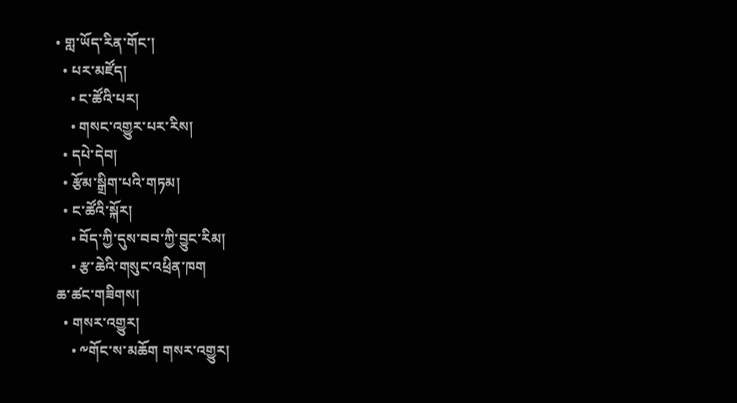• གླ་ཡོད་རིན་གོང་།
  • པར་མཛོད།
    • ང་ཚོའི་པར།
    • གསང་འགྱུར་པར་རིས།
  • དཔེ་དེབ།
  • རྩོམ་སྒྲིག་པའི་གཏམ།
  • ང་ཚོའི་སྐོར།
    • བོད་ཀྱི་དུས་བབ་ཀྱི་བྱུང་རིམ།
    • རྩ་ཆེའི་གསུང་འཕྲིན་ཁག
ཆ་ཚང་གཟིགས།
  • གསར་འགྱུར།
    • ༸གོང་ས་མཆོག གསར་འགྱུར།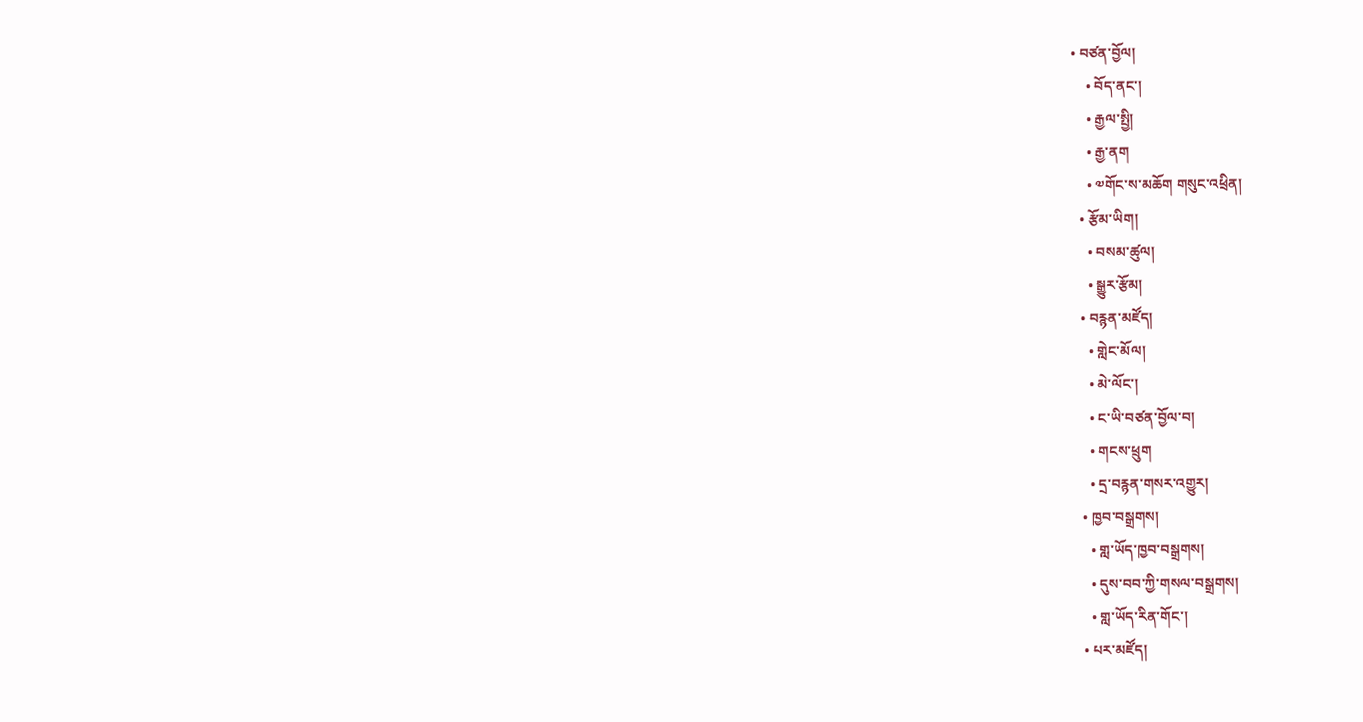• བཙན་བྱོལ།
    • བོད་ནང་།
    • རྒྱལ་སྤྱི།
    • རྒྱ་ནག
    • ༧གོང་ས་མཆོག གསུང་འཕྲིན།
  • རྩོམ་ཡིག།
    • བསམ་ཚུལ།
    • སྒྱུར་རྩོམ།
  • བརྙན་མཛོད།
    • གླེང་མོལ།
    • མེ་ལོང་།
    • ང་ཡི་བཙན་བྱོལ་བ།
    • གངས་ཕྲུག
    • དྲ་བརྙན་གསར་འགྱུར།
  • ཁྱབ་བསྒྲགས།
    • གླ་ཡོད་ཁྱབ་བསྒྲགས།
    • དུས་བབ་ཀྱི་གསལ་བསྒྲགས།
    • གླ་ཡོད་རིན་གོང་།
  • པར་མཛོད།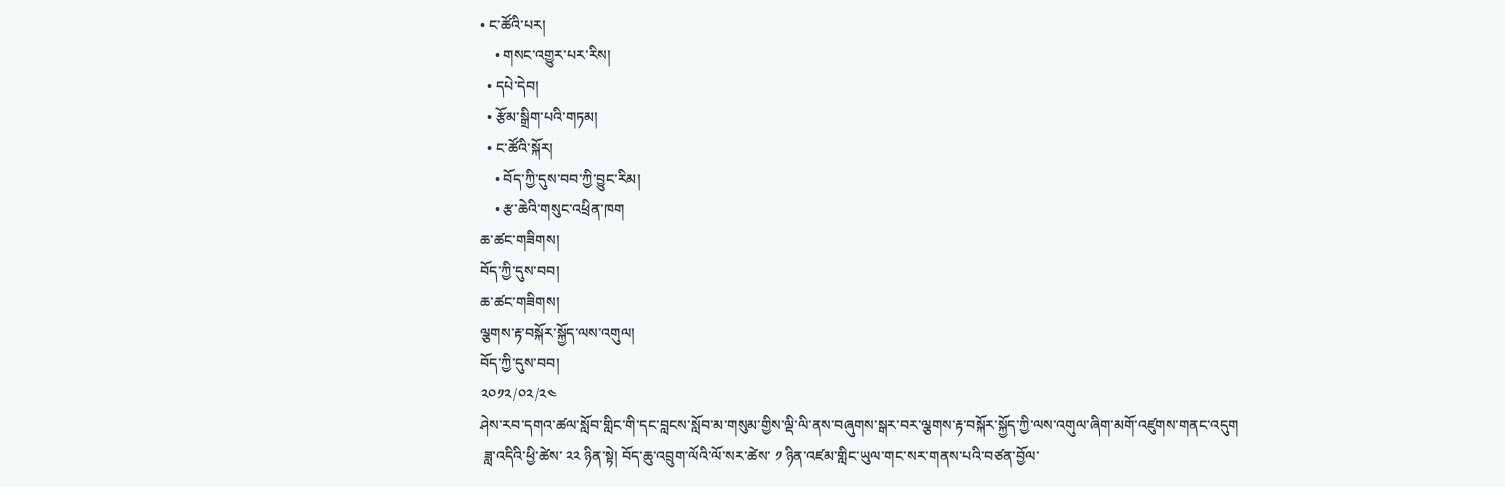• ང་ཚོའི་པར།
    • གསང་འགྱུར་པར་རིས།
  • དཔེ་དེབ།
  • རྩོམ་སྒྲིག་པའི་གཏམ།
  • ང་ཚོའི་སྐོར།
    • བོད་ཀྱི་དུས་བབ་ཀྱི་བྱུང་རིམ།
    • རྩ་ཆེའི་གསུང་འཕྲིན་ཁག
ཆ་ཚང་གཟིགས།
བོད་ཀྱི་དུས་བབ།
ཆ་ཚང་གཟིགས།
ལྕགས་རྟ་བསྐོར་སྐྱོད་ལས་འགུལ།
བོད་ཀྱི་དུས་བབ།
༢༠༡༢/༠༢/༢༤
ཤེས་རབ་དགའ་ཚལ་སློབ་གླིང་གི་དང་བླངས་སློབ་མ་གསུམ་གྱིས་ལྡི་ལི་ནས་བཞུགས་སྒར་བར་ལྕགས་རྟ་བསྐོར་སྐྱོད་ཀྱི་ལས་འགུལ་ཞིག་མགོ་འཛུགས་གནང་འདུག
 ཟླ་འདིའི་ཕྱི་ཚེས་ ༢༢ ཉིན་སྟེ། བོད་ཆུ་འབྲུག་ལོའི་ལོ་སར་ཚེས་ ༡ ཉིན་འཛམ་གླིང་ཡུལ་གང་སར་གནས་པའི་བཙན་བྱོལ་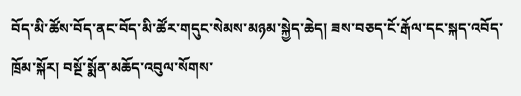བོད་མི་ཚོས་བོད་ནང་བོད་མི་ཚོར་གདུང་སེམས་མཉམ་སྐྱེད་ཆེད། ཟས་བཅད་ངོ་རྒོལ་དང་སྐད་འབོད་ཁྲོམ་སྐོར། བསྔོ་སྨོན་མཆོད་འབུལ་སོགས་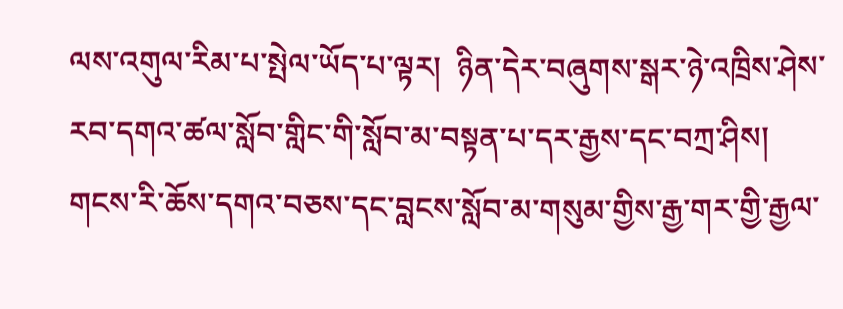ལས་འགུལ་རིམ་པ་སྤེལ་ཡོད་པ་ལྟར།  ཉིན་དེར་བཞུགས་སྒར་ཉེ་འཁྲིས་ཤེས་རབ་དགའ་ཚལ་སློབ་གླིང་གི་སློབ་མ་བསྟན་པ་དར་རྒྱས་དང་བཀྲ་ཤིས། གངས་རི་ཆོས་དགའ་བཅས་དང་བླངས་སློབ་མ་གསུམ་གྱིས་རྒྱ་གར་གྱི་རྒྱལ་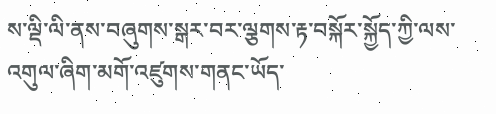ས་ལྡི་ལི་ནས་བཞུགས་སྒར་བར་ལྕགས་རྟ་བསྐོར་སྐྱོད་ཀྱི་ལས་འགུལ་ཞིག་མགོ་འཛུགས་གནང་ཡོད་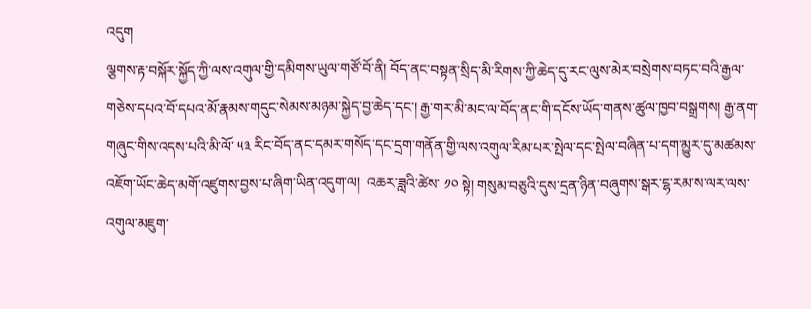འདུག
ལྕགས་རྟ་བསྐོར་སྐྱོད་ཀྱི་ལས་འགུལ་གྱི་དམིགས་ཡུལ་གཙོ་བོ་ནི། བོད་ནང་བསྟན་སྲིད་མི་རིགས་ཀྱི་ཆེད་དུ་རང་ལུས་མེར་བསྲེགས་བཏང་བའི་རྒྱལ་གཅེས་དཔའ་བོ་དཔའ་མོ་རྣམས་གདུང་སེམས་མཉམ་སྐྱེད་བྱ་ཆེད་དང་། རྒྱ་གར་མི་མང་ལ་བོད་ནང་གི་དངོས་ཡོད་གནས་ཚུལ་ཁྱབ་བསྒྲགས། རྒྱ་ནག་གཞུང་གིས་འདས་པའི་མི་ལོ་ ༥༣ རིང་བོད་ནང་དམར་གསོད་དང་དྲག་གནོན་གྱི་ལས་འགུལ་རིམ་པར་སྤེལ་དང་སྤེལ་བཞིན་པ་དག་མྱུར་དུ་མཚམས་འཇོག་ཡོང་ཆེད་མགོ་འཛུགས་བྱས་པ་ཞིག་ཡིན་འདུག་ལ།  འཆར་ཟླའི་ཚེས་ ༡༠ སྟེ། གསུམ་བཅུའི་དུས་དྲན་ཉིན་བཞུགས་སྒར་ངྷ་རམ་ས་ལར་ལས་འགུལ་མཇུག་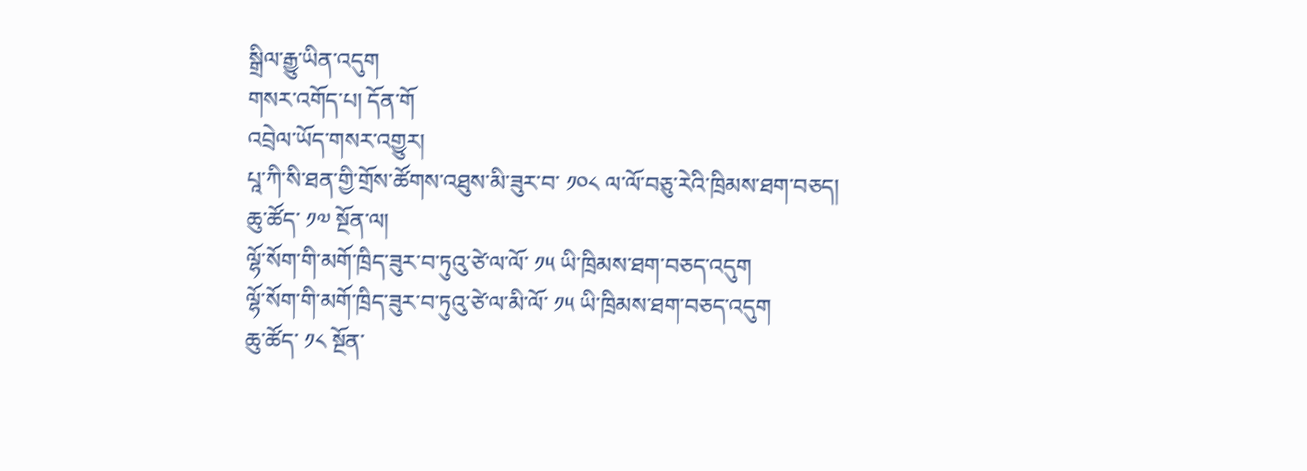སྒྲིལ་རྒྱུ་ཡིན་འདུག
གསར་འགོད་པ། དོན་གོ
འབྲེལ་ཡོད་གསར་འགྱུར།
པཱ་ཀི་སི་ཐན་གྱི་གྲོས་ཚོགས་འཐུས་མི་ཟུར་བ་ ༡༠༨ ལ་ལོ་བཅུ་རེའི་ཁྲིམས་ཐག་བཅད།
ཆུ་ཚོད་ ༡༧ སྔོན་ལ།
ལྷོ་སོག་གི་མགོ་ཁྲིད་ཟུར་བ་ཏུའུ་ཙེ་ལ་ལོ་ ༡༥ ཡི་ཁྲིམས་ཐག་བཅད་འདུག
ལྷོ་སོག་གི་མགོ་ཁྲིད་ཟུར་བ་ཏུའུ་ཙེ་ལ་མི་ལོ་ ༡༥ ཡི་ཁྲིམས་ཐག་བཅད་འདུག
ཆུ་ཚོད་ ༡༨ སྔོན་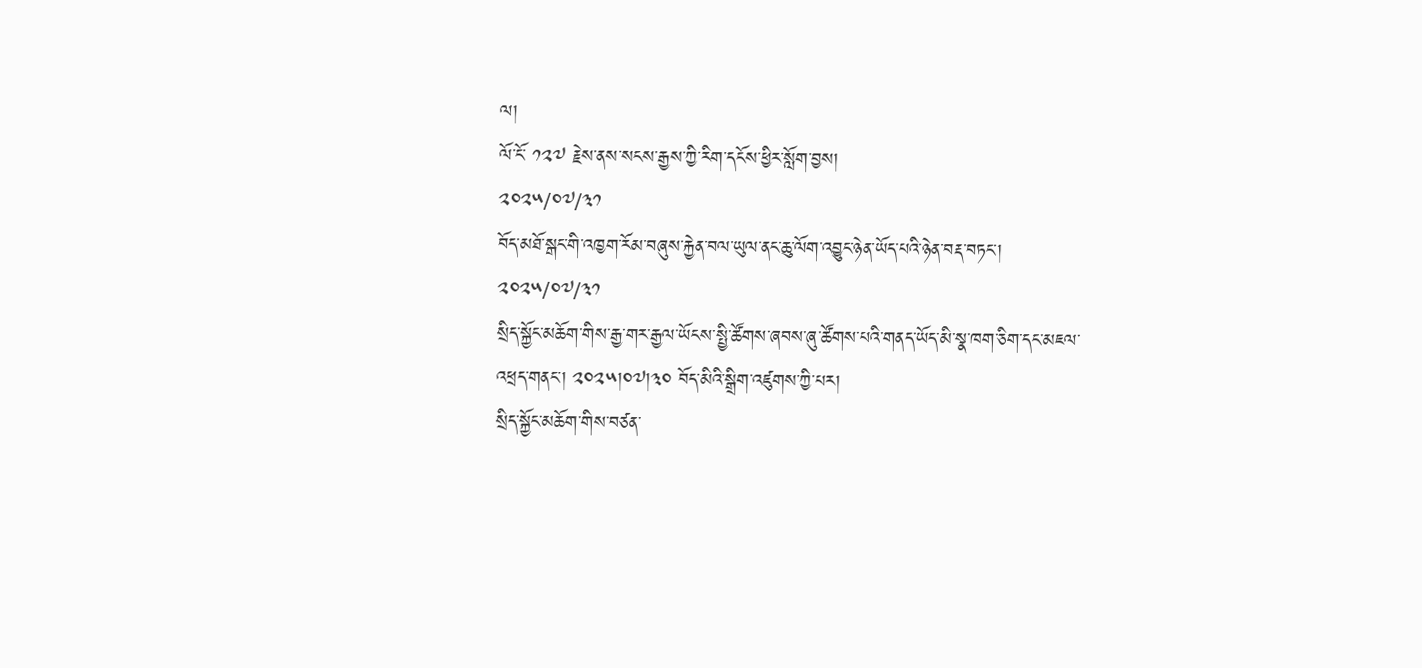ལ།
ལོ་ངོ་ ༡༢༧ རྗེས་ནས་སངས་རྒྱས་ཀྱི་རིག་དངོས་ཕྱིར་སློག་བྱས།
༢༠༢༥/༠༧/༣༡
བོད་མཐོ་སྒང་གི་འཁྱག་རོམ་བཞུས་རྐྱེན་བལ་ཡུལ་ནང་ཆུ་ལོག་འབྱུང་ཉེན་ཡོད་པའི་ཉེན་བརྡ་བཏང་།
༢༠༢༥/༠༧/༣༡
སྲིད་སྐྱོང་མཆོག་གིས་རྒྱ་གར་རྒྱལ་ཡོངས་སྤྱི་ཚོགས་ཞབས་ཞུ་ཚོགས་པའི་གནད་ཡོད་མི་སྣ་ཁག་ཅིག་དང་མཇལ་འཕྲད་གནང་། ༢༠༢༥།༠༧།༣༠ བོད་མིའི་སྒྲིག་འཛུགས་ཀྱི་པར།
སྲིད་སྐྱོང་མཆོག་གིས་བཙན་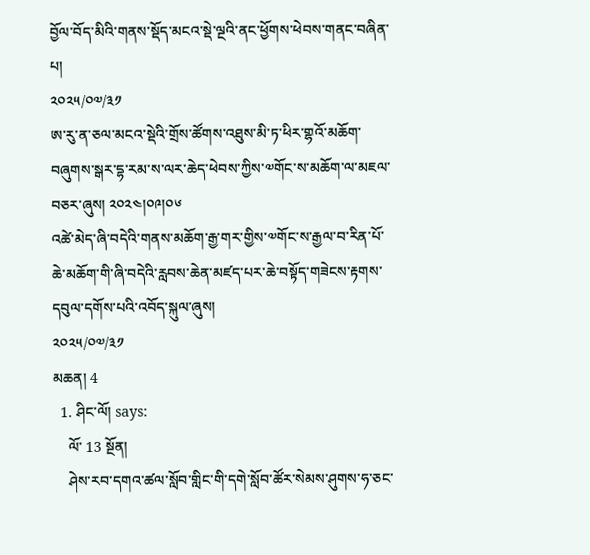བྱོལ་བོད་མིའི་གནས་སྡོད་མངའ་སྡེ་ལྔའི་ནང་ཕྱོགས་ཕེབས་གནང་བཞིན་པ།
༢༠༢༥/༠༧/༣༡
ཨ་རུ་ན་ཅལ་མངའ་སྡེའི་གྲོས་ཚོགས་འཐུས་མི་ཏ་ཕིར་གྷའོ་མཆོག་བཞུགས་སྒར་དྷ་རམ་ས་ལར་ཆེད་ཕེབས་ཀྱིས་༧གོང་ས་མཆོག་ལ་མཇལ་བཅར་ཞུས། ༢༠༢༤།༠༩།༠༦
འཚེ་མེད་ཞི་བདེའི་གནས་མཆོག་རྒྱ་གར་གྱིས་༧གོང་ས་རྒྱལ་བ་རིན་པོ་ཆེ་མཆོག་གི་ཞི་བདེའི་རླབས་ཆེན་མཛད་པར་ཆེ་བསྟོད་གཟེངས་རྟགས་དབུལ་དགོས་པའི་འབོད་སྐུལ་ཞུས།
༢༠༢༥/༠༧/༣༡
མཆན། 4
  1. ཤིང་ལོ། says:
    ལོ་ 13 སྔོན།
    ཤེས་རབ་དགའ་ཚལ་སློབ་གླིང་གི་དགེ་སློབ་ཚོར་སེམས་ཤུགས་ཧ་ཅང་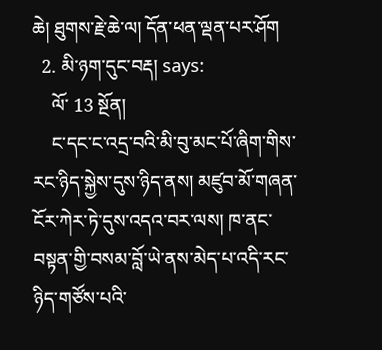ཆེ། ཐུགས་རྗེ་ཆེ་ལ། དོན་ཕན་ལྡན་པར་ཤོག
  2. མི་ཉག་དུང་བརྡ། says:
    ལོ་ 13 སྔོན།
    ང་དང་ང་འདྲ་བའི་མི་བུ་མང་པོ་ཞིག་གིས་རང་ཉིད་སྐྱེས་དུས་ཉིད་ནས། མཛུབ་མོ་གཞན་ངོར་ཀེར་ཏེ་དུས་འདའ་བར་ལས། ཁ་ནང་བསྟན་གྱི་བསམ་བློ་ཡེ་ནས་མེད་པ་འདི་རང་ཉིད་གཙོས་པའི་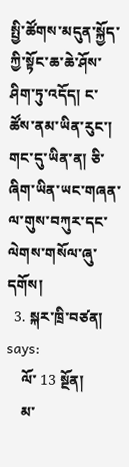སྤྱི་ཚོགས་མདུན་སྐྱོད་ཀྱི་སྟོང་ཆ་ཆེ་ཤོས་ཤིག་ཏུ་འདོད། ང་ཚོས་ནམ་ཡིན་རུང་། གང་དུ་ཡིན་ན། ཅི་ཞིག་ཡིན་ཡང་གཞན་ལ་གུས་བཀུར་དང་ལེགས་གསོལ་ཞུ་དགོས།
  3. སྐར་ཁྲི་བཙན། says:
    ལོ་ 13 སྔོན།
    མ་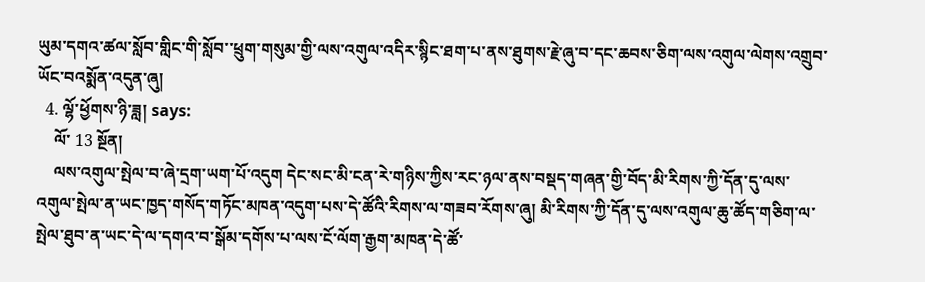ཡུམ་དགའ་ཚལ་སློབ་གླིང་གི་སློབ་་ཕྲུག་གསུམ་གྱི་ལས་འགུལ་འདིར་སྙིང་ཐག་པ་ནས་ཐུགས་རྗེ་ཞུ་བ་དང་ཆབས་ཅིག་ལས་འགུལ་ལེགས་འགྲུབ་ཡོང་བའསྨོན་འདུན་ཞུ།
  4. ལྷོ་ཕྱོགས་ཉི་ཟླ། says:
    ལོ་ 13 སྔོན།
    ལས་འགུལ་སྤེལ་བ་ཞེ་དྲག་ཡག་པོ་འདུག དེང་སང་མི་ངན་རེ་གཉིས་ཀྱིས་རང་ཉལ་ནས་བསྡད་གཞན་གྱི་བོད་མི་རིགས་ཀྱི་དོན་དུ་ལས་འགུལ་སྤེལ་ན་ཡང་ཁྱད་གསོད་གཏོང་མཁན་འདུག་པས་དེ་ཚོའི་རིགས་ལ་གཟབ་རོགས་ཞུ། མི་རིགས་ཀྱི་དོན་དུ་ལས་འགུལ་ཆུ་ཚོད་གཅིག་ལ་སྤེལ་ཐུབ་ན་ཡང་དེ་ལ་དགའ་བ་སྒོམ་དགོས་པ་ལས་ངོ་ལོག་རྒྱག་མཁན་དེ་ཚོ་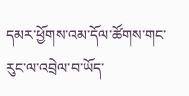དམར་ཕྱོགས་འམ་དོལ་ཚོགས་གང་རུང་ལ་འབྲེལ་བ་ཡོད་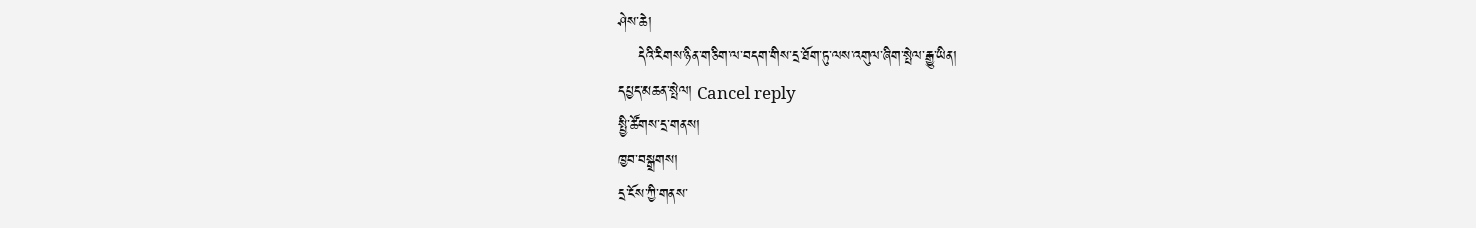ཤེས་ཆེ།
    དེའི་རིགས་ཉིན་གཅིག་ལ་བདག་གིས་དྲ་ཐོག་ཏུ་ལས་འགུལ་ཞིག་སྤེལ་རྒྱུ་ཡིན།
དཔྱད་མཆན་སྤེལ། Cancel reply
སྤྱི་ཚོགས་དྲ་གནས།
ཁྱབ་བསྒྲགས།
དྲ་ངོས་ཀྱི་གནས་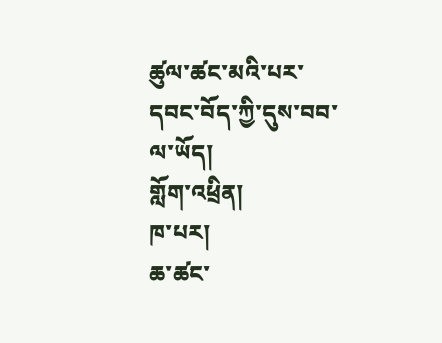ཚུལ་ཚང་མའི་པར་དབང་བོད་ཀྱི་དུས་བབ་ལ་ཡོད།
གློག་འཕྲིན།
ཁ་པར།
ཆ་ཚང་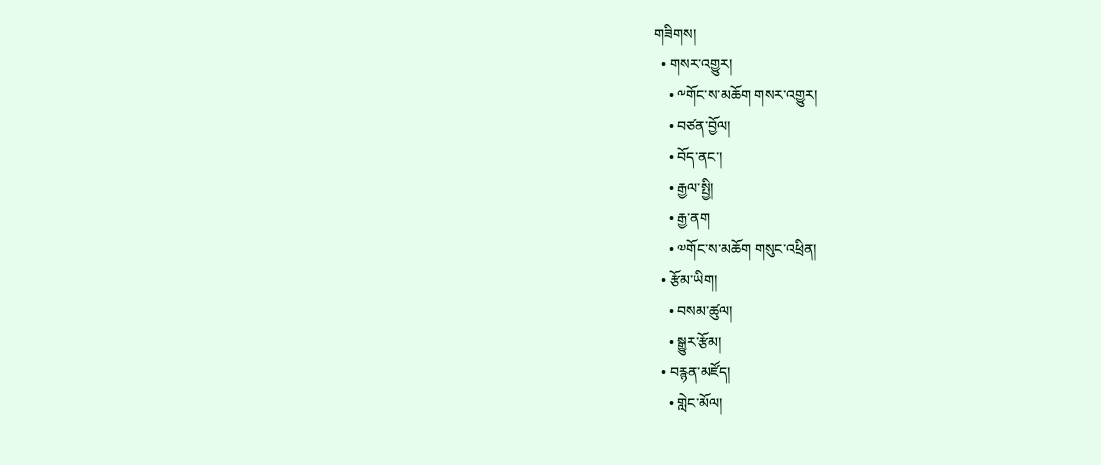གཟིགས།
  • གསར་འགྱུར།
    • ༸གོང་ས་མཆོག གསར་འགྱུར།
    • བཙན་བྱོལ།
    • བོད་ནང་།
    • རྒྱལ་སྤྱི།
    • རྒྱ་ནག
    • ༧གོང་ས་མཆོག གསུང་འཕྲིན།
  • རྩོམ་ཡིག།
    • བསམ་ཚུལ།
    • སྒྱུར་རྩོམ།
  • བརྙན་མཛོད།
    • གླེང་མོལ།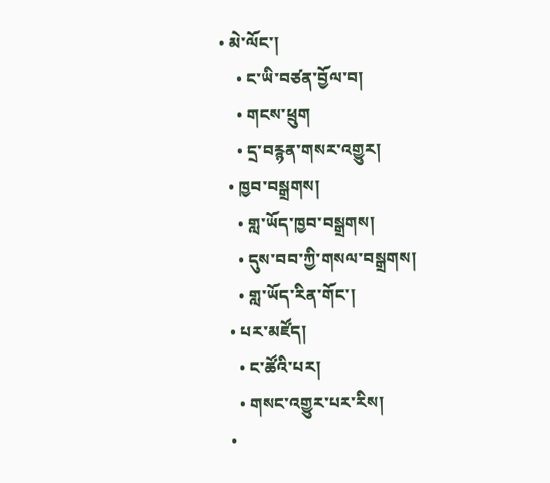• མེ་ལོང་།
    • ང་ཡི་བཙན་བྱོལ་བ།
    • གངས་ཕྲུག
    • དྲ་བརྙན་གསར་འགྱུར།
  • ཁྱབ་བསྒྲགས།
    • གླ་ཡོད་ཁྱབ་བསྒྲགས།
    • དུས་བབ་ཀྱི་གསལ་བསྒྲགས།
    • གླ་ཡོད་རིན་གོང་།
  • པར་མཛོད།
    • ང་ཚོའི་པར།
    • གསང་འགྱུར་པར་རིས།
  •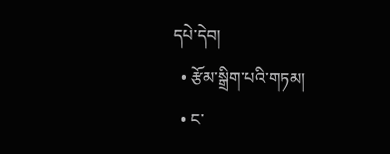དཔེ་དེབ།
  • རྩོམ་སྒྲིག་པའི་གཏམ།
  • ང་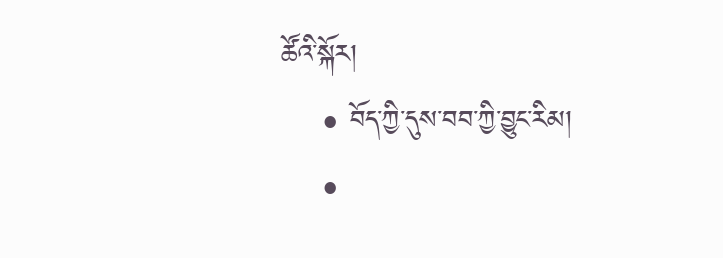ཚོའི་སྐོར།
    • བོད་ཀྱི་དུས་བབ་ཀྱི་བྱུང་རིམ།
    •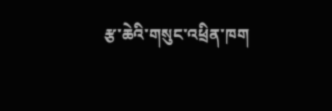རྩ་ཆེའི་གསུང་འཕྲིན་ཁག